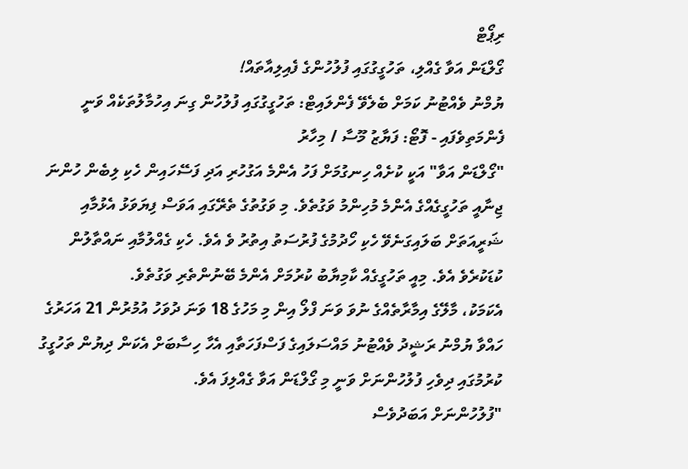ރިޕޯޓް
ގޯލްޑަން އަވާ ގެއްލި، ތަހުގީގުގައި ފުލުހުންގެ ފެއިލިއާތައް!
ޔުމްނު ވެއްޓުނު ކަމަށް ބެލެވޭ ފެންލައިޓް: ތަހުގީގުގައި ފުލުހުން ގިނަ އިހުމާލުތަކެއް ވަނީ ފެންމަތިވެފައި - ފޮޓޯ: ފަޔާޒު މޫސާ / މިހާރު
"ގޯލްޑަން އަވާ" އަކީ ކުށެއް ހިނގުމަށް ފަހު އެންމެ އަގުހުރި އަދި ފަސޭހައިން ހެކި ލިބެން ހުންނަ ޖިނާއީ ތަހުގީގެއްގެ އެންމެ މުހިންމު ވަގުތެވެ. މި ވަގުތުގެ ތެރޭގައި އަވަސް ފިޔަވަޅު އެޅުމާއި ޝަރީއަތަށް ބަލައިގަނެވޭ ހެކި ހޯދުމުގެ ފުރުސަތު އިތުރު ވެ އެވެ. ހެކި ގެއްލުމާއި ނައްތާލުން ކުޑަކުރެވެ އެވެ. މިއީ ތަހުގީގެއް ކާމިޔާބު ކުރުމަށް އެންމެ ބޭނުންތެރި ވަގުތެވެ.
އެކަމަކު، މާލޭގެ އިމާރާތެއްގެ ނުވަ ވަނަ ފްލޯ އިން މި މަހުގެ 18 ވަނަ ދުވަހު އުމުރުން 21 އަހަރުގެ ހައްވާ ޔުމްނު ރަޝީދު ވެއްޓުނު މައްސަލައިގެ ފަސްފަހަތާއި އެހާ ހިސާބަށް އެކަން ދިޔުން ތަހުގީގު ކުރުމުގައި ދިވެހި ފުލުހުންނަށް ވަނީ މި ގޯލްޑަން އަވާ ގެއްލިފަ އެވެ.
"ފުލުހުންނަށް އަބަދުވެސް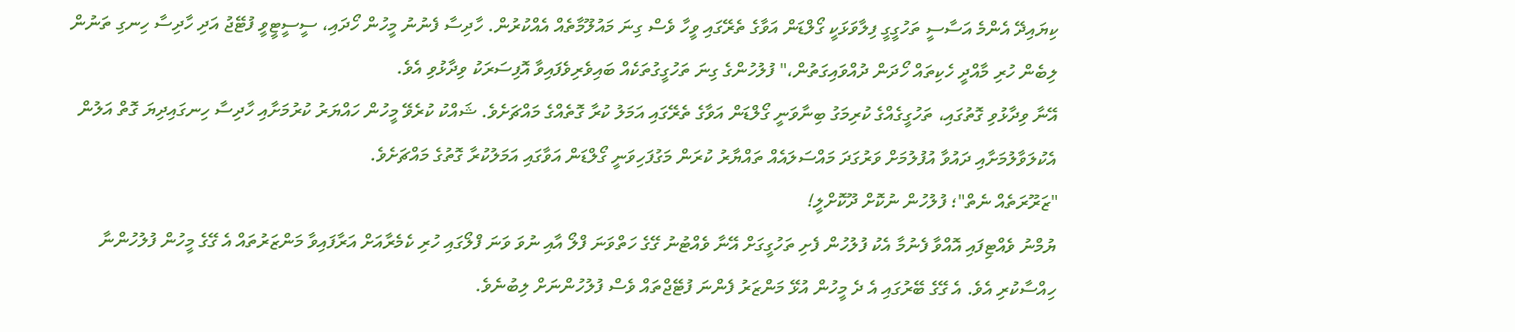ކިޔައިދޭ އެންމެ އަސާސީ ތަހުގީގީ ފިލާވަޅަކީ ގޯލްޑަން އަވާގެ ތެރޭގައި ވީހާ ވެސް ގިނަ މައުލޫމާތެއް އެއްކުރުން. ހާދިސާ ފެނުނު މީހުން ހޯދައި، ސީސީޓީވީ ފުޓޭޖު އަދި ހާދިސާ ހިނގި ތަނުން ލިބެން ހުރި މާއްދީ ހެކިތައް ހޯދަން ދުއްވައިގަތުން،" ފުލުހުންގެ ގިނަ ތަހުގީގުތަކެއް ބައިވެރިވެފައިވާ އޮފިސަރަކު ވިދާޅުވި އެވެ.
އޭނާ ވިދާޅުވި ގޮތުގައި، ތަހުގީގެއްގެ ކުރިމަގު ބިނާވަނީ ގޯލްޑަން އަވާގެ ތެރޭގައި އަމަލު ކުރާ ގޮތެއްގެ މައްޗަށެވެ. ޝައްކު ކުރެވޭ މީހުން ހައްޔަރު ކުރުމަށާއި ހާދިސާ ހިނގައިދިޔަ ގޮތް އަލުން އެކުލަވާލުމަށާއި ދައުވާ އުފުލުމަށް ވަރުގަދަ މައްސަލައެއް ތައްޔާރު ކުރަން މަގުފަހިވަނީ ގޯލްޑަން އަވާގައި އަމަލުކުރާ ގޮތުގެ މައްޗަށެވެ.
"ޒަރޫރަތެއް ނެތް"؛ ފުލުހުން ނުކޮށް ދޫކޮށްލީ!
ޔުމްނު ވެއްޓިފައި އޮއްވާ ފެނުމާ އެކު ފުލުހުން ފެށި ތަހުގީގަށް އޭނާ ވެއްޓުނު ގޭގެ ހަތްވަނަ ފްލޯ އާއި ނުވަ ވަނަ ފްލޯގައި ހުރި ކެމެރާއަށް އަރާފައިވާ މަންޒަރުތައް އެ ގޭގެ މީހުން ފުލުހުންނާ ހިއްސާކުރި އެވެ. އެ ގޭގެ ބޭރުގައި އެ ދެ މީހުން އުޅޭ މަންޒަރު ފެންނަ ފުޓޭޖްތައް ވެސް ފުލުހުންނަށް ލިބުނެވެ.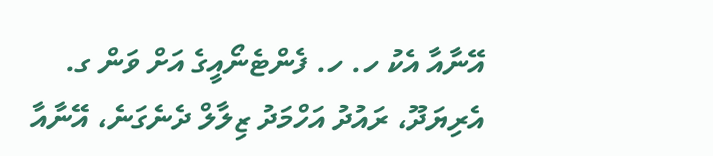އޭނާއާ އެކު ހ. ހ. ފެންޓެނޯއީގެ އަށް ވަން ގ. އެރިޔަދޫ، ރައުދު އަހްމަދު ޒިލާލް ދެނެގަނެ، އޭނާއާ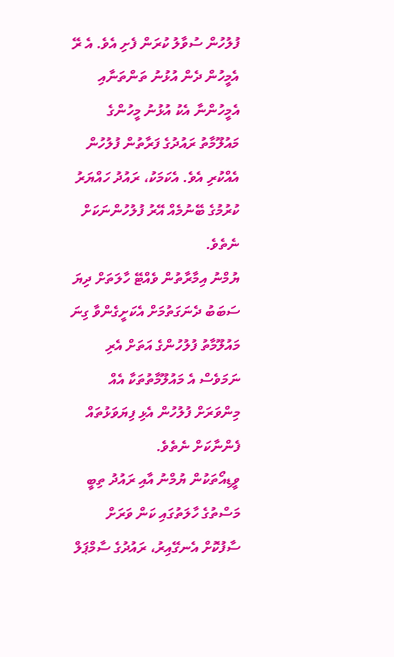ފުލުހުން ސުވާލު ކުރަން ފެށި އެވެ. އެ ރޭ އެމީހުން ދެން އުޅުނު ތަންތަނާއި އެމީހުންނާ އެކު އުޅުނު މީހުންގެ މައުލޫމާތު ރައުދުގެ ފަރާތުން ފުލުހުން އެއްކުރި އެވެ. އެކަމަކު، ރައުދު ހައްޔަރު ކުރުމުގެ ބޭނުމެއް އޭރު ފުލުހުންނަކަށް ނެތެވެ.
ޔުމްނު އިމާރާތުން ވެއްޓޭ ހާލަތަށް ދިޔަ ސަބަބު ދެނަގަތުމަށް އެކަށީގެންވާ ގިނަ މައުލޫމާތު ފުލުހުންގެ އަތަށް އެރި ނަމަވެސް އެ މައުލޫމާތުތަކާ އެއް މިންވަރަށް ފުލުހުން އެޅި ފިޔަވަޅުތައް ފެންނާކަށް ނެތެވެ.
ވީޑިއޯތަކުން ޔުމްނު އާއި ރައުދު ތިބީ މަސްތުގެ ހާލަތުގައި ކަން ވަރަށް ސާފުކޮށް އެނގޭއިރު، ރައުދުގެ ސާމްޕަލް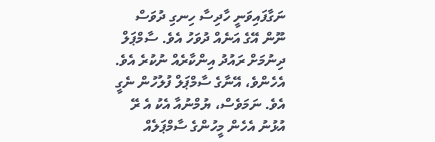ނަގާފައިވަނީ ހާދިސާ ހިނގި ދުވަސް ނޫން އޭގެ އަނެއް ދުވަހު އެވެ. ސާމްޕަލް ދިނުމަށް ރައުދު އިންކާރެއް ނުކުރެ އެވެ. އެހެންވެ، އޭނާގެ ސާމްޕަލް ފުލުހުން ނެގީ އެވެ. ނަމަވެސް، ޔުމްނުއާ އެކު އެ ރޭ އުޅުނު އެހެން މީހުންގެ ސާމްޕަލެއް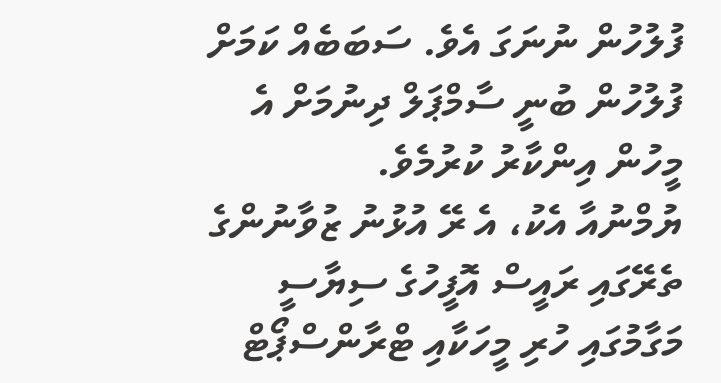ފުލުހުން ނުނަގަ އެވެ. ސަބަބެއް ކަމަށް ފުލުހުން ބުނީ ސާމްޕަލް ދިނުމަށް އެ މީހުން އިންކާރު ކުރުމެވެ.
ޔުމްނުއާ އެކު، އެ ރޭ އުޅުނު ޒުވާނުންގެ ތެރޭގައި ރައީސް އޮފީހުގެ ސިޔާސީ މަގާމުގައި ހުރި މީހަކާއި ޓްރާންސްޕޯޓް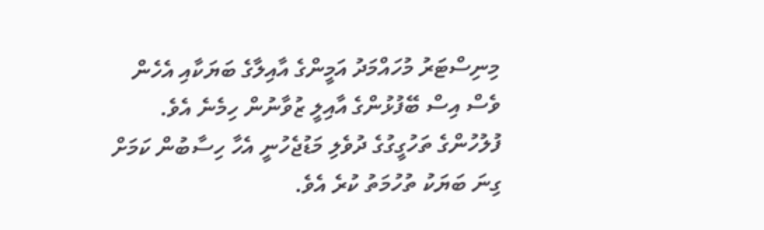މިނިސްޓަރު މުހައްމަދު އަމީންގެ އާއިލާގެ ބަޔަކާއި އެހެން ވެސް އިސް ބޭފުޅުންގެ އާއިލީ ޒުވާނުން ހިމެނެ އެވެ. ފުލުހުންގެ ތަހުގީގުގެ ދުވެލި މަޑުޖެހުނީ އެހާ ހިސާބުން ކަމަށް ގިނަ ބަޔަކު ތުހުމަތު ކުރެ އެވެ.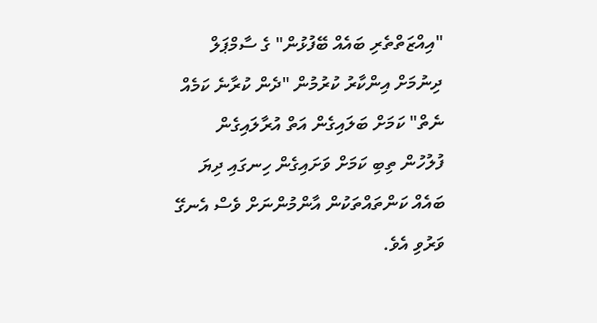"އިއްޒަތްތެރި ބައެއް ބޭފުޅުން" ގެ ސާމްޕަލް ދިނުމަށް އިންކާރު ކުރުމުން "ދެން ކުރާނެ ކަމެއް ނެތް" ކަމަށް ބަލައިގެން އަތް އުރާލައިގެން ފުލުހުން ތިބި ކަމަށް ވަށައިގެން ހިނގައި ދިޔަ ބައެއް ކަންތައްތަކުން އާންމުންނަށް ވެސް އެނގޭ ވަރުވި އެވެ.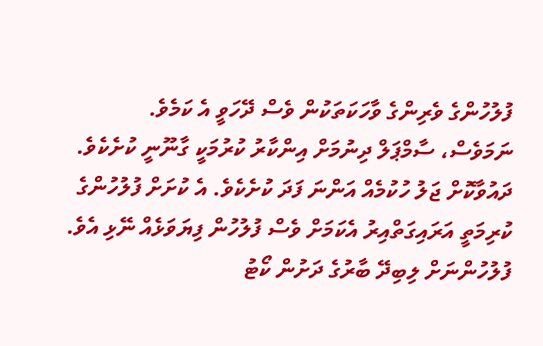ފުލުހުންގެ ވެރިންގެ ވާހަކަތަކުން ވެސް ދޭހަވީ އެ ކަމެވެ.
ނަމަވެސް، ސާމްޕަލް ދިނުމަށް އިންކާރު ކުރުމަކީ ގާނޫނީ ކުށެކެވެ. ދައުވާކޮށް ޖަލު ހުކުމެއް އަންނަ ފަދަ ކުށެކެވެ. އެ ކުށަށް ފުލުހުންގެ ކުރިމަތީ އަރައިގަތްއިރު އެކަމަށް ވެސް ފުލުހުން ފިޔަވަޅެއް ނޭޅި އެވެ. ފުލުހުންނަށް ލިބިދޭ ބާރުގެ ދަށުން ކޯޓު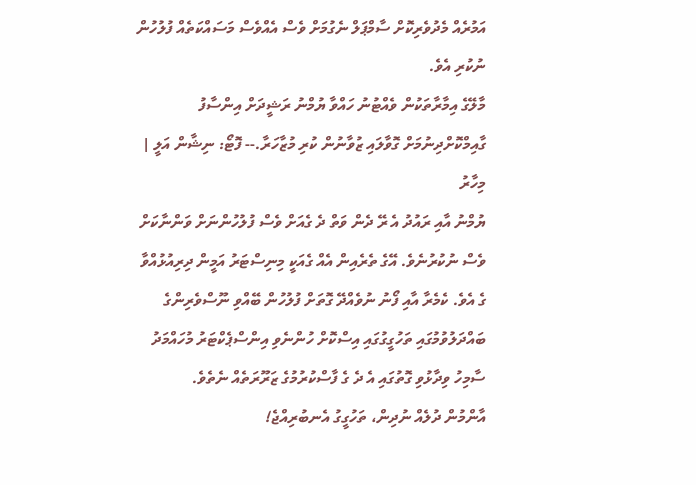އަމުރެއް މެދުވެރިކޮށް ސާމްޕަލް ނެގުމަށް ވެސް އެއްވެސް މަސައްކަތެއް ފުލުހުން ނުކުރި އެވެ.
މާލޭގެ އިމާރާތަކުން ވެއްޓުނު ހައްވާ ޔުމްނު ރަޝީދަށް އިންސާފު ގާއިމްކޮށްދިނުމަށް ގޮވާލައި ޒުވާނުން ކުރި މުޒާހަރާ.-- ފޮޓޯ: ނިޝާން އަލީ | މިހާރު
ޔުމްނު އާއި ރައުދު އެ ރޭ ދެން ވަތް ދެ ގެއަށް ވެސް ފުލުހުންނަށް ވަންނާކަށް ވެސް ނުކުރުނެވެ. އޭގެ ތެރެއިން އެއް ގެއަކީ މިނިސްޓަރު އަމީން ދިރިއުޅުއްވާ ގެ އެވެ. ކެމެރާ އާއި ފޯނު ނުވެއްދޭ ގޮތަށް ފުލުހުން ބޭއްވި ނޫސްވެރިންގެ ބައްދަލުވުމުގައި ތަހުގީގުގައި އިސްކޮށް ހުންނެވި އިންސްޕެކްޓަރު މުހައްމަދު ސާމިހު ވިދާޅުވި ގޮތުގައި އެ ދެ ގެ ފާސްކުރުމުގެ ޒަރޫރަތެއް ނެތެވެ.
އާންމުން ދުލެއް ނުދިން، ތަހުގީގު އެނބުރިއްޖެ!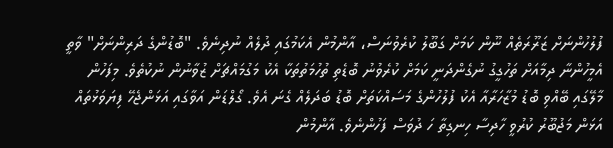ފުލުހުންނަށް ޒަރޫރަތެއް ނޫން ކަމަށް ގަބޫލު ކުރެވުނަސް، އާންމުން އެކަމުގައި ދުލެއް ނުދިނެވެ. "ބޮޑުންގެ ދަރިންނަށް" ވާތީ އެމީހުންނާ ދިމާއަށް ތަހުގީގު ނުގެންދަނީ ކަމަށް ކުރެވުނު ބޮޑެތި ތުހުމަތުތަކާ އެކު މަގުމައްޗަށް ޒުވާނުން ނުކުތެވެ. މިފަހުން މާލޭގައި ބޭއްވި ބޮޑު މުޒާހަރާއާ އެކު ފުލުހުންގެ މަސައްކަތަށް ބޮޑު ބަދަލެއް ގެނަ އެވެ. ގޯލްޑަން އަވާގައި އަޅަންޖެހޭ ފިޔަވަޅުތައް އަޅަން މަޖުބޫރު ކުރުވީ ހާދިސާ ހިނގިތާ ހަ ދުވަސް ފަހުންނެވެ. އާންމުން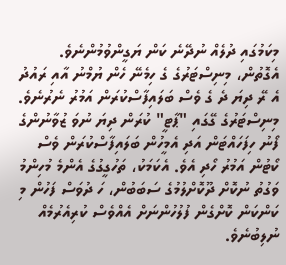މިކަމުގައި ދުލެއް ނުދޭނެ ކަން ޔަގީންވުމުންނެވެ.
އެގޮތުން، މިނިސްޓަރުގެ ގެ ހިމެނޭ ހެން ޔުމްނު އާއި ރައުދު އެ ރޭ ދިޔަ ދެ ގެ ވެސް ބަލައިފާސްކުރަން އަމުރު ނެރުނެވެ. މިނިސްޓަރުގެ ގޭގައި "ޕާޓީ" ކުރަން ދިޔަ ނުވަ ޒުވާނުންގެ ފޯނު ހިފަހައްޓަން އަދި އެމީހުން ބަލައިފާސްކުރަން ވެސް ކޯޓުން އަމުރު ހޯދި އެވެ. އެކަމަކު، ތަހުގީގުގެ އެންމެ މުހިންމު ވަގުތު ނުކޮށް ދޫކޮށްލުމުގެ ސަބަބުން، ހަ ދުވަސް ފަހުން މި ކަންކަން ކޮށްގެން ފުލުހުންނަށް އެއްވެސް ކުރިއެރުމެއް ނުލިބުނެވެ.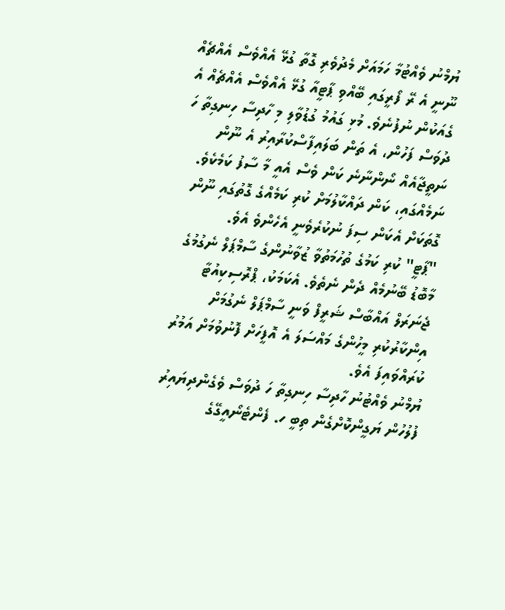ޔުމްނު ވެއްޓުމާ ހަމައަށް މެދުވެރި ގޮތާ ގުޅޭ އެއްވެސް އެއްޗެއް ނޫނީ އެ ރޭ ފޯރީގައި ބޭއްވި ޕާޓީއާ ގުޅޭ އެއްވެސް އެއްޗެއް އެ ގެއަކުން ނުފުނެވެ. މުޅި ގައުމު ގުޑުވާލި މި ހާދިސާ ހިނގިތާ ހަ ދުވަސް ފަހުން، އެ ތަން ބަލައިފާސްކުރާއިރު އެ ނޫން ނަތީޖާއެއް ނޯންނާނެ ކަން ވެސް އެއީ މާ ސާފު ކަމެކެވެ. ނަމެއްގައި، ކަން ދައްކާލުމަށް ކުރި ކަމެއްގެ ގޮތުގައި ނޫން ގޮތަކަށް އެކަން ސިފަ ނުކުރެވެނީ އެހެންވެ އެވެ.
"ޕާޓީ" ކުރި ކަމުގެ ތުހުމަތުވާ ޒުވާނުންގެ ސާމްޕަލް ނެގުމުގެ މާބޮޑު ބޭނުމެއް ދެން ނެތެވެ. އެކަމަކު، ޕްރޮސިކިއުޓާ ޖެނަރަލް އައްބާސް ޝަރީފް ވަނީ ސާމްޕަލް ނެގުމަށް އިންކާރުކުރި މީހުންގެ މައްސަލަ އެ އޮފީހަށް ފޮނުވުމަށް އަމުރު ކުރައްވައިފަ އެވެ.
ޔުމްނު ވެއްޓުނު ހާދިސާ ހިނގިތާ ހަ ދުވަސް ވެގެންދިޔައިރު ފުލުހުން ޔަގީންކޮށްގެން ތިބީ ހ. ފެންޓެނޯއީގޭގެ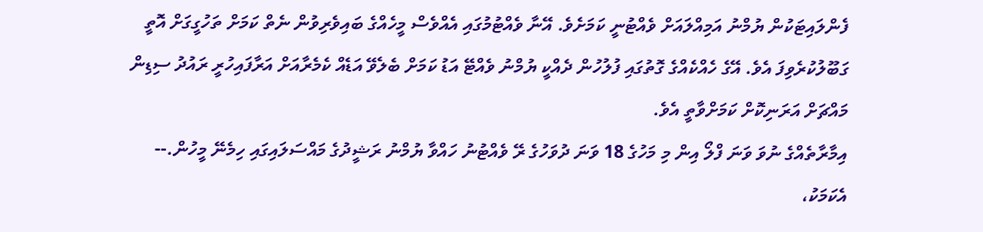ފެންލައިޓަކުން ޔުމްނު އަމިއްލައަށް ވެއްޓުނީ ކަމަށެވެ. އޭނާ ވެއްޓުމުގައި އެއްވެސް މީހެއްގެ ބައިވެރިވުން ނެތް ކަމަށް ތަހުގީގަށް އޮތީ ގަބޫލުކުރެވިފަ އެވެ. އޭގެ ހެއްކެއްގެ ގޮތުގައި ފުލުހުން ދެއްކީ ޔުމްނު ވެއްޓޭ އަޑު ކަމަށް ބެލެވޭ އަޑެއް ކެމެރާއަށް އަރާފައިހުރީ ރައުދު ސިޑިން މައްޗަށް އަރަނިކޮށް ކަމަށްވާތީ އެވެ.
އިމާރާތެއްގެ ނުވަ ވަނަ ފްލޯ އިން މި މަހުގެ 18 ވަނަ ދުވަހުގެ ރޭ ވެއްޓުނު ހައްވާ ޔުމްނު ރަޝީދުގެ މައްސަލައިގައި ހިމެނޭ މީހުން.--
އެކަމަކު،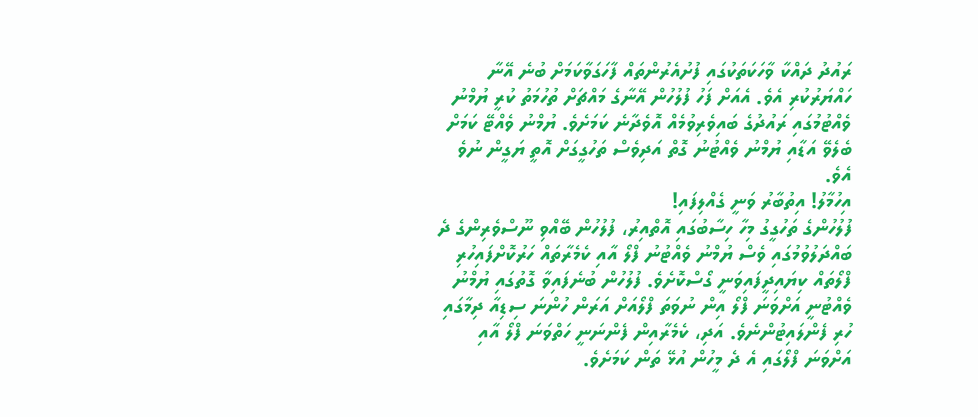ރައުދު ދައްކާ ވާހަކަތަކުގައި ފުށުއެރުންތައް ފާހަގަވާކަމަށް ބުނެ އޭނާ ހައްޔަރުކުރި އެވެ. އެއަށް ފަހު ފުލުހުން އޭނާގެ މައްޗަށް ތުހުމަތު ކުރީ ޔުމްނު ވެއްޓުމުގައި ރައުދުގެ ބައިވެރިވުމެއް އޮވެދާނެ ކަމަށެވެ. ޔުމްނު ވެއްޓޭ ކަމަށް ބެލެވޭ އަޑާއި ޔުމްނު ވެއްޓުނު ގޮތް އަދިވެސް ތަހުގީގަށް އޮތީ ޔަގީން ނުވެ އެވެ.
އިހުމާލު! އިތުބާރު ވަނީ ގެއްލިފައި!
ފުލުހުންގެ ތަހުގީގު މިހާ ހިސާބުގައި އޮތްއިރު، ފުލުހުން ބޭއްވި ނޫސްވެރިންގެ ދެ ބައްދަލުވުމުގައި ވެސް ޔުމްނު ވެއްޓުނު ފްލޯ އާއި ކެމެރާތައް ހަރުކޮށްފައިހުރި ފްލޯތައް ކިޔައިދީފައިވަނީ ގޯސްކޮށެވެ. ފުލުހުން ބުނެފައިވާ ގޮތުގައި ޔުމްނު ވެއްޓުނީ އަށްވަނަ ފްލޯ އިން ނުވަތަ ފްލޯއަށް އަރަން ހުންނަ ސިޑިއާ ދިމާގައި ހުރި ފެންލައިޓުންނެވެ. އަދި، ކެމެރާއިން ފެންނަނީ ހަތްވަނަ ފްލޯ އާއި އަށްވަނަ ފްލޯގައި އެ ދެ މީހުން އުޅޭ ތަން ކަމަށެވެ.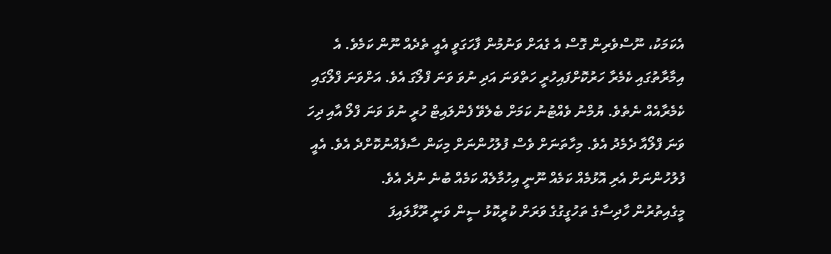އެކަމަކު، ނޫސްވެރިން ގޮސް އެ ގެއަށް ވަނުމުން ފާހަގަވީ އެއީ ތެދެއް ނޫން ކަމެވެ. އެ އިމާރާތުގައި ކެމެރާ ހަރުކޮށްފައިހުރީ ހަތްވަނަ އަދި ނުވަ ވަނަ ފްލޯގަ އެވެ. އަށްވަނަ ފްލޯގައި ކެމެރާއެއް ނެތެވެ. ޔުމްނު ވެއްޓުނު ކަމަށް ބެލެވޭ ފެންލައިޓް ހުރީ ނުވަ ވަނަ ފްލޯ އާއި ދިހަ ވަނަ ފްލޯއާ ދެމެދު އެވެ. މިހާތަނަށް ވެސް ފުލުހުންނަށް މިކަން ސާފެއްނުކޮށްދެ އެވެ. އެއީ ފުލުހުންނަށް އެރި އޮޅުމެއް ކަމެއް ނޫނީ އިހުމާލެއް ކަމެއް ބުނެ ނުދެ އެވެ.
މީގެއިތުރުން ހާދިސާގެ ތަހުގީގުގެ ވަރަށް ކުރީކޮޅު ސީން ވަނީ ރޫޅާލައިފަ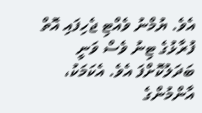އެވެ. ޔުމްނު ވެއްޓި ޖެހިފައި އޮތް ފުރާޅުގެ ޓިނު ވެސް ވަނީ ބަދަލުކޮށްފަ އެވެ. އެކަމަކު، އާންމުންގެ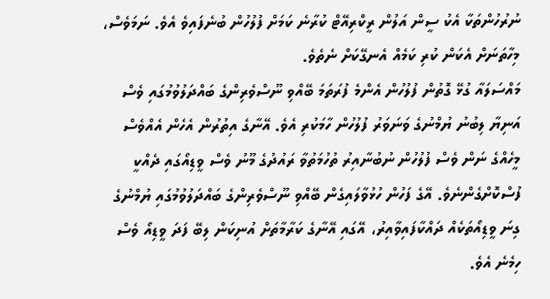ނުރުހުންތަކާ އެކު ސީން އަލުން ރީކްރިއޭޓް ކުރާނެ ކަމަށް ފުލުހުން ބުނެފައިވެ އެވެ. ނަމަވެސް، މިހާތަނަށް އެކަން ކުރި ކަމެއް އެނގޭކަށް ނެތެވެ.
މައްސަލައާ ގުޅޭ ގޮތުން ފުލުހުން އެންމެ ފުރަތަމަ ބޭއްވި ނޫސްވެރިންގެ ބައްދަލުވުމުގައި ވެސް އަނިޔާ ލިބުނު ޔުމްނުގެ ވަނަވަރު ފުލުހުން ހާމަކުރި އެވެ. އޭނާގެ އިތުރުން އެހެން އެއްވެސް މީހެއްގެ ނަން ވެސް ފުލުހުން ނުބުނާއިރު ތުހުމަތުވާ ރައުދުގެ މޫނު ވެސް ވީޑިއޯގައި ދެއްކީ ފުސްކޮށްގެންނެވެ. އޭގެ ފަހުން ހުޅުވާލައިގެން ބޭއްވި ނޫސްވެރިންގެ ބައްދަލުވުމުގައި ޔުމްނުގެ ގިނަ ވީޑިއޯތަކެއް ދައްކާފައިވާއިރު، އޭގައި އޭނާގެ ކަރާމާތަށް އުނިކަން ލިބޭ ފަދަ ވީޑިއޯ ވެސް ހިމެނެ އެވެ.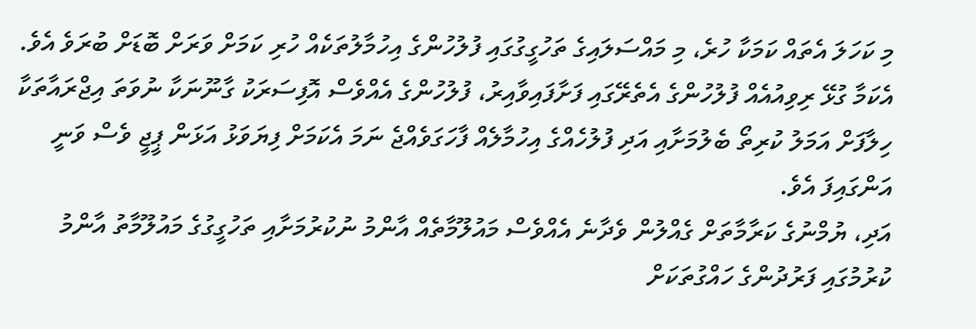މި ކަހަލަ އެތައް ކަމަކާ ހުރެ، މި މައްސަލައިގެ ތަހުގީގުގައި ފުލުހުންގެ އިހުމާލުތަކެއް ހުރި ކަމަށް ވަރަށް ބޮޑަށް ބުރަވެ އެވެ. އެކަމާ ގުޅޭ ރިވިއުއެއް ފުލުހުންގެ އެތެރޭގައި ފަށާފައިވާއިރު، ފުލުހުންގެ އެއްވެސް އޮފިސަރަކު ގާނޫނަކާ ނުވަތަ އިޖްރައާތަކާ ހިލާފަށް އަމަލު ކުރިތޯ ބެލުމަށާއި އަދި ފުލުހެއްގެ އިހުމާލެއް ފާހަގަވެއްޖެ ނަމަ އެކަމަށް ފިޔަވަޅު އަޅަން ޕީޖީ ވެސް ވަނީ އަންގައިފަ އެވެ.
އަދި، ޔުމްނުގެ ކަރާމާތަށް ގެއްލުން ވެދާނެ އެއްވެސް މައުލޫމާތެއް އާންމު ނުކުރުމަށާއި ތަހުގީގުގެ މައުލޫމާތު އާންމު ކުރުމުގައި ފަރުދުންގެ ހައްގުތަކަށް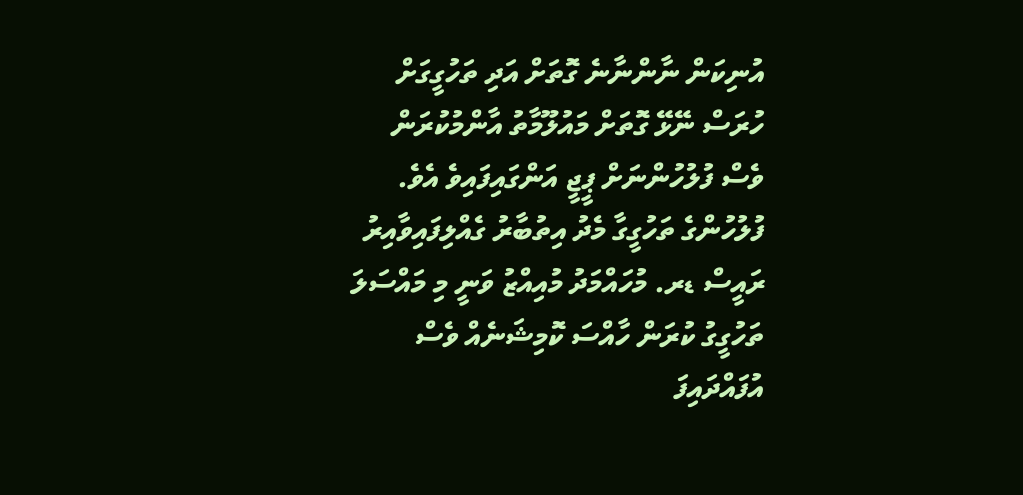އުނިކަން ނާންނާނެ ގޮތަށް އަދި ތަހުގީގަށް ހުރަސް ނޭޅޭ ގޮތަށް މައުލޫމާތު އާންމުކުރަން ވެސް ފުލުހުންނަށް ޕީޖީ އަންގައިފައިވެ އެވެ.
ފުލުހުންގެ ތަހުގީގާ މެދު އިތުބާރު ގެއްލިފައިވާއިރު ރައީސް ޑރ. މުހައްމަދު މުއިއްޒު ވަނީ މި މައްސަލަ ތަހުގީގު ކުރަން ހާއްސަ ކޮމިޝަނެއް ވެސް އުފައްދައިފަ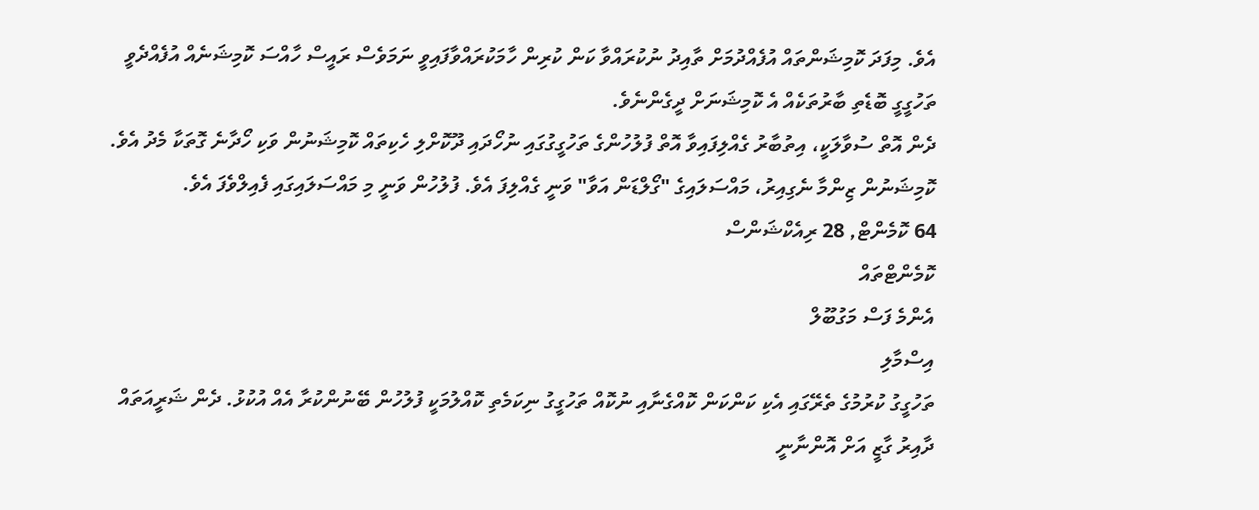އެވެ. މިފަދަ ކޮމިޝަންތައް އުފެއްދުމަށް ތާއިދު ނުކުރައްވާ ކަން ކުރިން ހާމަކުރައްވާފައިވީ ނަމަވެސް ރައީސް ހާއްސަ ކޮމިޝަނެއް އުފެއްދެވީ ތަހުގީގީ ބޮޑެތި ބާރުތަކެއް އެ ކޮމިޝަނަށް ދީގެންނެވެ.
ދެން އޮތް ސުވާލަކީ، އިތުބާރު ގެއްލިފައިވާ އޮތް ފުލުހުންގެ ތަހުގީގުގައި ނުހޯދައި ދޫކޮށްލި ހެކިތައް ކޮމިޝަނުން ވަކި ހޯދާނެ ގޮތަކާ މެދު އެވެ. ކޮމިޝަނުން ޒިންމާ ނެގިއިރު، މައްސަލައިގެ "ގޯލްޑަން އަވާ" ވަނީ ގެއްލިފަ އެވެ. ފުލުހުން ވަނީ މި މައްސަލައިގައި ފެއިލްވެފަ އެވެ.
64 ކޮމެންޓް, 28 ރިއެކްޝަންސް
ކޮމެންޓްތައް
އެންމެ ފަސް މަގުބޫލް
އިސްމާލި
ތަހުގީގު ކުރުމުގެ ތެރޭގައި އެކި ކަންކަން ކޮއްގެނާއި ނުކޮއް ތަހުގީގު ނިކަމެތި ކޮއްލުމަކީ ފުލުހުން ބޭނުންކުރާ އެއް އުކުޅު. ދެން ޝަރީއަތައް ދާއިރު ގާޒީ އަށް އޮންނާނީ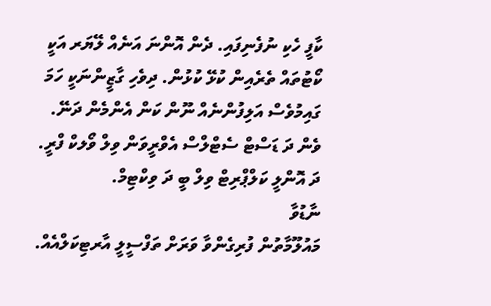ކާފީ ހެކި ނުފެނިފައި. ދެން އޮންނަ އަނެއް ލޭޔަރ އަކީ ކޯޓުތައް ތެރެއިން ކުޅޭ ކުޅުން. ދިވެހި ގާޒީންނަކީ ހަމަ ގައިމުވެސް އަލިފުންނެއް ނޫން ކަން އެންމެން ދަނޭ. ވެން ދަ ޑަސްޓް ސެޓްލްސް އެވްރީވަން ވިލް ވޯލކް ފްރީ. ދަ އޮންލީ ކަލްޕްރިޓް ވިލް ބީ ދަ ވިކްޓިމް.
ނާޑުވާ
މައުލޫމާތުން ފުރިގެންވާ ވަރަށް ތަފްސީލީ އާރޓިކަލްއެއް.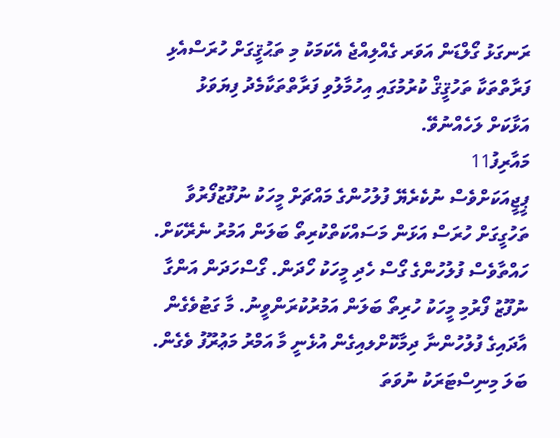ރަނގަޅު ގޯލްޑަން އަވަރ ގެއްލިއްޖެ އެކަމަކު މި ތަޙުޤީގަށް ހުރަސްއެޅި ފަރާތްތަކާ ތަހުޤީޤް ކުރުމުގައި އިހުމާލުވި ފަރާތްތަކާމެދު ފިޔަވަޅު އަޅާކަށް ލަހެއްނުވޭ.
މައާރިފު11
ޕީޖީއަކަށްވެސް ނުކެރެޔޭ ފުލުހުންގެ މައްޗަށް މީހަކު ނުފޫޒުފޯރުވާ ތަހުގީގަށް ހުރަސް އަޅަން މަސައްކަތްކުރިތޯ ބަލަން އަމުރު ނެރޭކަށް. ހައްތާވެސް ފުލުހުންގެ ގޯސް ހެދި މީހަކު ހޯދަން. ގޯސްހަދަން އަންގާ ނުފޫޒު ފޯރުމި މީހަކު ހުރިތޯ ބަލަން އަމުރުކުރަންވީނު. މާ ގަޓުވެގެން އާދައިގެ ފުލުހުންނާ ދިމާކޮށްލއިގެން އުޅެނީ މާ އަމްރު މަޢުރޫފު ވެގެން. ބަލަ މިނިސްޓަރަކު ނުވަތަ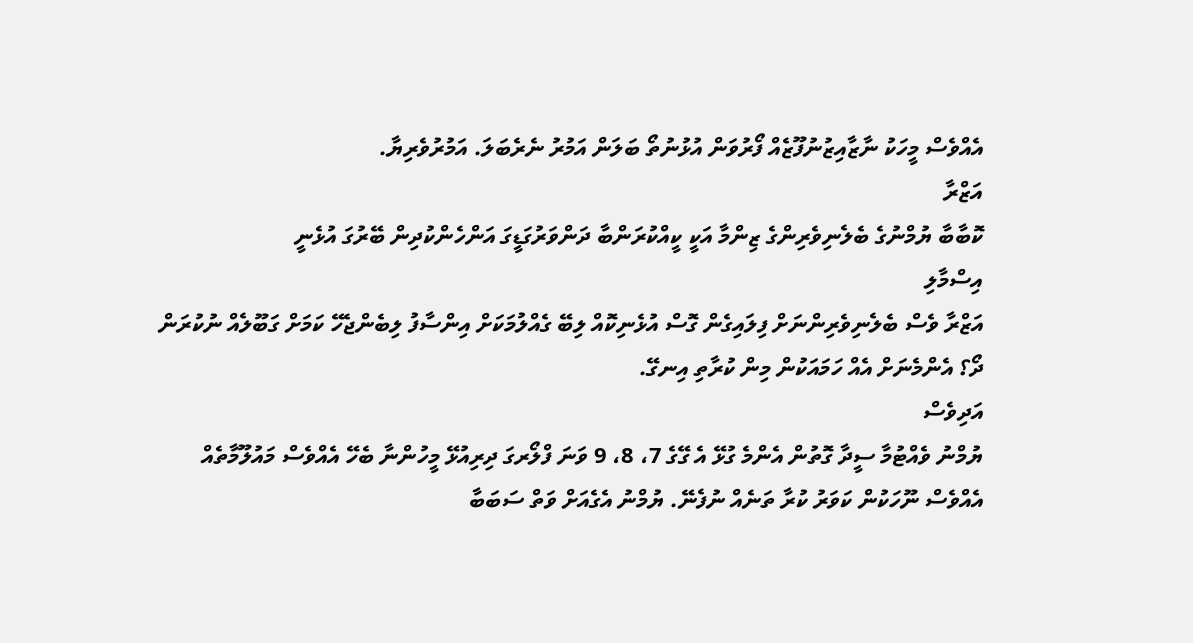އެއްވެސް މީހަކު ނާޒާއިޒުނުފޫޒެއް ފޯރުވަން އުޅުނުތޯ ބަލަން އަމުރު ނެރެބަލަ. އަމުރުވެރިޔާ.
އަޒްރާ
ކޮބާބާ ޔުމްނުގެ ބެލެނިވެރިންގެ ޒިންމާ އަކީ ކީއްކުރަންބާ ދަންވަރުގަޑީގަ އަންހެންކުދިން ބޭރުގަ އުޅެނީ
އިސްމާލި
އަޒްރާ ވެސް ބެލެނިވެރިންނަށް ފިލައިގެން ގޮސް އުޅެނިކޮއް ލިބޭ ގެއްލުމަކަށް އިންސާފު ލިބެންޖެހޭ ކަމަށް ގަބޫލެއް ނުކުރަން ދޯ؟ އެންމެނަށް އެއް ހަމައަކުން މިން ކުރާތި އިނގޭ.
އަދިވެސް
ޔުމްނު ވެއްޓުމާ ސީދާ ގޮތުން އެންމެ ގުޅޭ އެ ގޭގެ 7، 8، 9 ވަނަ ފްލޯރގަ ދިރިއުޅޭ މީހުންނާ ބެހޭ އެއްވެސް މައުލޫމާތެއް އެއްވެސް ނޫހަކުން ކަވަރު ކުރާ ތަނެއް ނުފެނޭ. ޔުމްނު އެގެއަށް ވަތް ސަބަބާ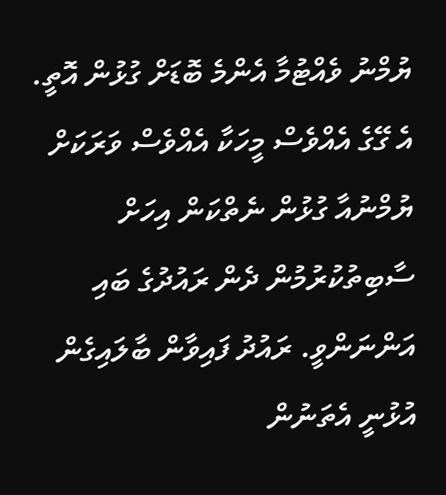ޔުމްނު ވެއްޓުމާ އެންމެ ބޮޑަށް ގުޅުން އޮތީ. އެ ގޭގެ އެއްވެސް މީހަކާ އެއްވެސް ވަރަކަށް ޔުމްނުއާ ގުޅުން ނެތްކަން އިހަށް ސާބިތުކުރުމުން ދެން ރައުދުގެ ބައި އަންނަންވީ. ރައުދު ފައިވާން ބާލައިގެން އުޅުނީ އެތަނުން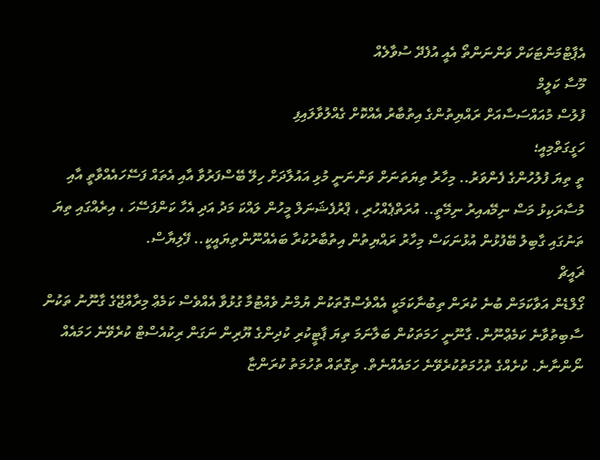އެޕާޓްމަންޓަކަށް ވަންނަންތޯ އެއީ އުފެދޭ ސުވާލެއް
މޫސާ ކަލީމް
ފުލުސް މުއައްސަސާއަށް ރައްޔިތުންގެ އިތުބާރު އެއްކޮށް ގެއްލުވާލައިފި
ހަގީގަތްމިއީ؛
ތީ ތިޔަ ފުލުހުންގެ ފެންވަރު.. މިހާރު ތިޔަތަނަށް ވަންނަނީ މުޅި އައުލާދަށް ހިލޭ ބޭސްފަރުވާ އާއި އެތައް ފަސޭހައެއްވާތީ އާއި މުސާރަކިޅު މަސް ނިމޭއއިރު ނިމޭތީ.. އުރަތްޕެއްހުރި ، ޕްރުފެޝަނަލް މީހުން ލައްކަ މަދު އަދި އެހާ ކަންފަސޭހަ ، އިރެއްގައި ތިޔަ ތަނުގައި ގާބިލު ބޭފުޅުން އުޅުނަކަސް މިހާރު ރައްޔިތުން އިތުބާރުކުރާ ބައެއްނޫންތިޔައީކީ.. ފޭލިޔާސް.
ޜައީޗް
ގޯލްޑެން އަވާކަމަން ބުނެ ކުރަން ތިބުނާކަމަކީ އެއްވެސްގޮތަކުން ޔުމްނު ވެއްޓުމާ ގުޅުވާ އެއްވެސް ކަމެޢް މިރާއްޖޭގެ ގާނޫނު ތަކުން ސާބިތުވާނެ ކަމެޢްނޫން. ގާނޫނީ ހަމަތަކުން ބަލާނަމަ ތިޔަ ޕާޓީކުރި ކުދިންގެ ޔޫރިން ނަގަން ރިކުއެސްޓް ކުރެވޭނެ ހަމައެއް ނޯންނާނެ. ކުށެއްގެ ތުހުމަތުކުރެވޭނެ ހަމައެއްނެތް. ތިގޮތައް ތުހުމަތު ކުރަންޏާ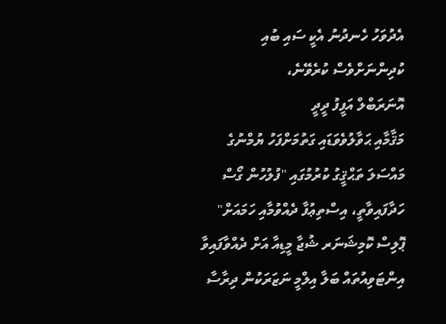އެދުވަހު ހެނދުނު އެކީ ސައި ބުއި ކުދިންނަށްވެސް ކުރެވޭނެ،
އޮނަރަބްލް އަފީފު ދީދީ
މަޤާމާއި ޙަވާލުވެވަޑައި ގަތުމަށްފަހު ޔުމްނުގެ މައްސަލަ ތަޙްޤީގު ކުރުމުގައި "ފުލުހުން ގޯސް ހަދާފައިވާތީ، އިސްތިޢުފާ ދެއްވުމާއި ހަމައަށް" ޕޮލިސް ކޮމިޝަނަރ ޝުޖާ މީޑިއާ އަށް ދެއްވާފައިވާ އިންޓަވިއުތައް ބަލާ އިލްމީ ނަޒަރަކުން ދިރާސާ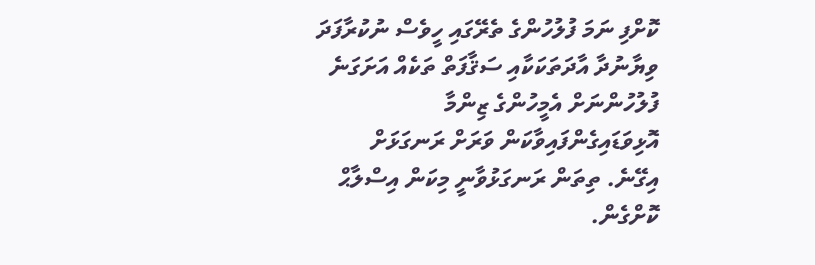ކޮށްފި ނަމަ ފުލުހުންގެ ތެރޭގައި ހީވެސް ނުކުރާފަދަ ވިޔާނުދާ އާދަތަކަކާއި ސަޤާފަތް ތަކެއް އަށަގަނެ ފުލުހުންނަށް އެމީހުންގެ ޒިންމާ އޮޅިވަޑައިގެންފައިވާކަން ވަރަށް ރަނގަޅަށް އިގޭނެ. ތިތަން ރަނގަޅުވާނީ މިކަން އިސްލާޙް ކޮށްގެން.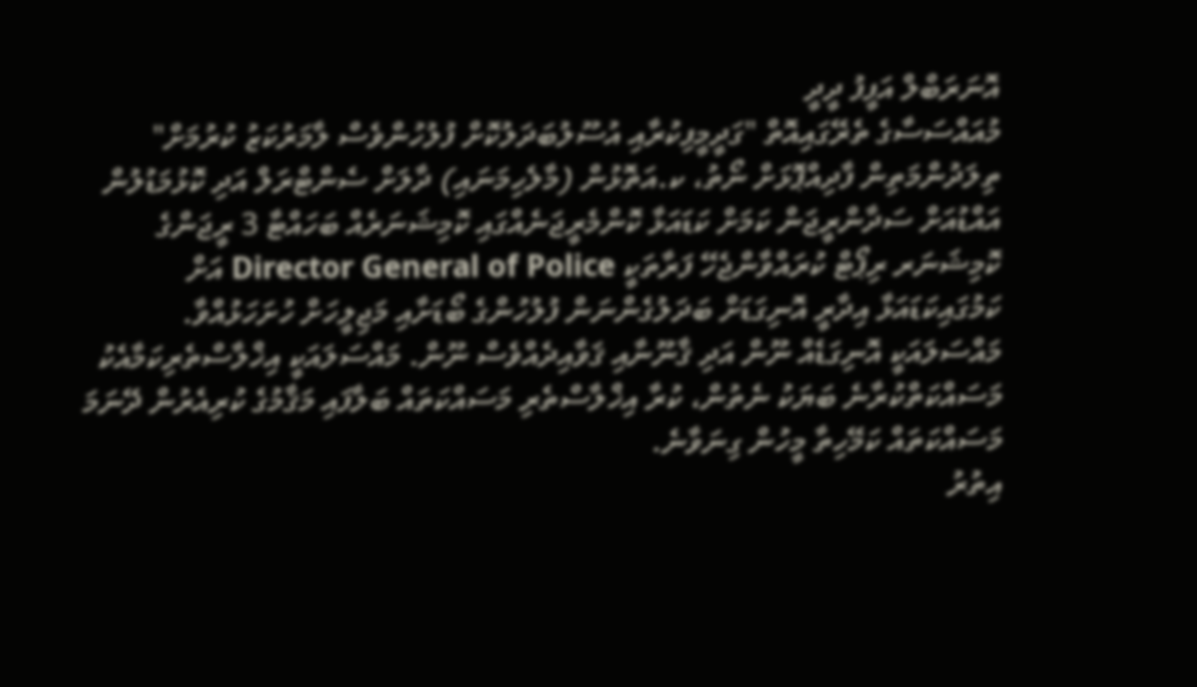އޮނަރަބްލް އަފީފު ދީދީ
މުއައްސަސާގެ ތެރޭގައިއޮތް "ގަދީމީފިކުރާއި އުސޫލުބަދަލުކޮށް ފުލުހުންވެސް ލާމަރުކަޒު ކުރުމަށް" ތިލަދުންމަތިން ފާދިއްޕޮޅަށް ނޯތު، ކ.އަތޮޅުން (މާލެހިމަނައި) ދާލަށް ސެންޓްރަލް އަދި ކޮޅުމަޑުލުން އައްޑުއަށް ސަދާންރީޖަން ކަމަށް ކަޑައަޅާ ކޮންމެރީޖަނެއްގައި ކޮމިޝަނަރެއް ބަހައްޓާ 3 ރީޖަންގެ ކޮމިޝަނަރ ރިޕޯޓް ކުރައްވާންޖެހޭ ފަރާތަކީ Director General of Police އަށް ކަމުގައިކަޑައަޅާ އިދާރީ އޮނިގަޑަށް ބަދަލުގެންނަން ފުލުހުންގެ ބޯޑަށާއި މަޖިލީހަށް ހުށަހަޅުއްވާ.
މައްސަލައަކީ އޮނިގަޑެއް ނޫން އަދި ޤާނޫނާއި ޤަވާއިދެއްވެސް ނޫން. މައްސަލައަކީ އިޚްލާސްތެރިކަމާއެކު މަސައްކަތްކުރާނެ ބަޔަކު ނެތުން، ކުރާ އިޚްލާސްތެރި މަސައްކަތައް ބަލާފައި މަޤާމުގެ ކުރިއެރުން ދޭނަމަ މަސައްކަތައް ކަމޭހިތާ މީހުން ގިނަވާނެ.
އިތުރު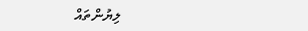ލިޔުންތައް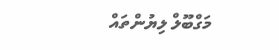މަގްބޫލް ލިޔުންތައް